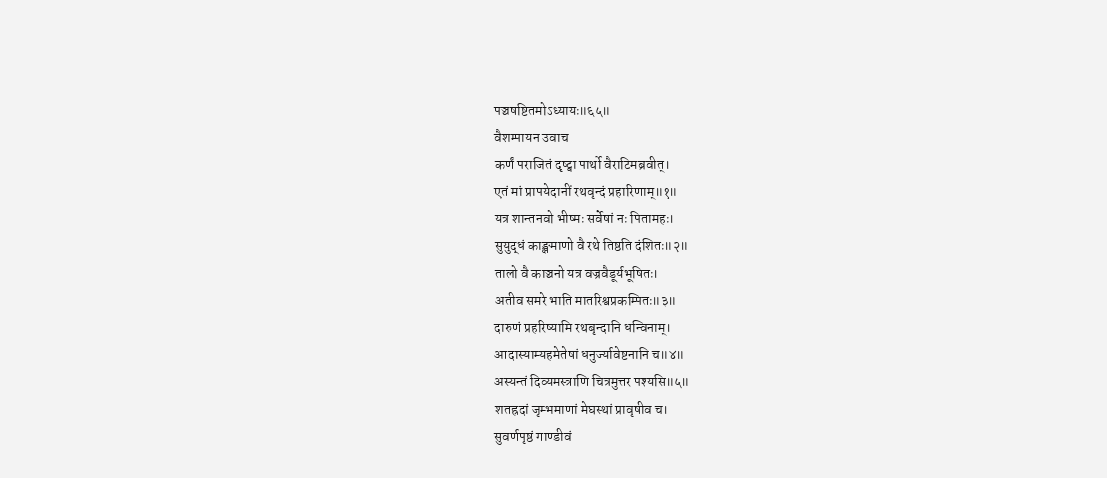पञ्चषष्टितमोऽध्यायः॥६५॥
वैशम्पायन उवाच
कर्णं पराजितं दृष्ट्वा पार्थो वैराटिमब्रवीत्।
एतं मां प्रापयेदानीं रथवृन्दं प्रहारिणाम्॥१॥
यत्र शान्तनवो भीष्मः सर्वेषां नः पितामहः।
सुयुद्धं काङ्क्षमाणो वै रथे तिष्ठति दंशितः॥२॥
तालो वै काञ्चनो यत्र वज्रवैडूर्यभूषितः।
अतीव समरे भाति मातरिश्वप्रकम्पितः॥३॥
दारुणं प्रहरिष्यामि रथबृन्दानि धन्विनाम्।
आदास्याम्यहमेतेषां धनुर्ज्यावेष्टनानि च॥४॥
अस्यन्तं दिव्यमस्त्राणि चित्रमुत्तर पश्यसि॥५॥
शतह्रदां जृम्भमाणां मेघस्थां प्रावृषीव च।
सुवर्णपृष्ठं गाण्डीवं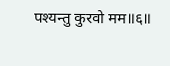पश्यन्तु कुरवो मम॥६॥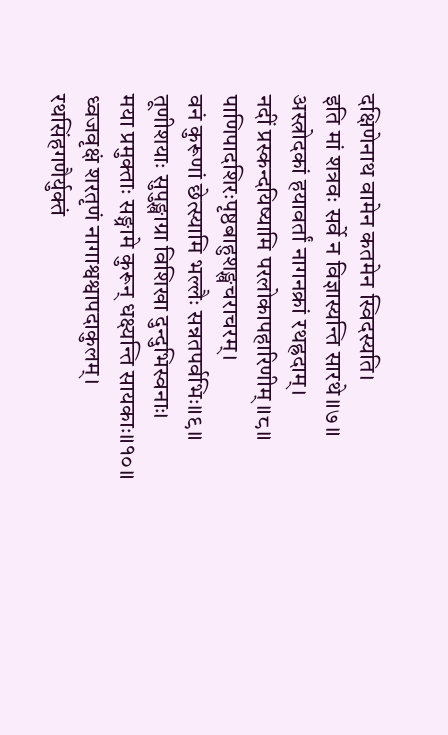दक्षिणेनाथ वामेन कतमेन स्विदस्यति।
इति मां शत्रवः सर्वे न विज्ञास्यन्ति सारथे॥७॥
अस्त्रोदकां हयावर्तां नागनक्रां रथह्रदाम्।
नदीं प्रस्कन्दयिष्यामि परलोकापहारिणीम्॥८॥
पाणिपादशिरःपृष्ठबाहुशङ्खचराचरम्।
वनं कुरूणां छेत्स्यामि भल्लैः सन्नतपर्वभिः॥९॥
तूणीशयाः सुपुङ्खाग्रा विशिखा दुन्दुभिस्वनाः।
मया प्रमुक्ताः सङ्ग्रामे कुरून् धक्ष्यन्ति सायकाः॥१०॥
ध्वजवृक्षं शरतृणं नागाश्वश्वापदाकुलम्।
रथसिंहगणैर्युक्तं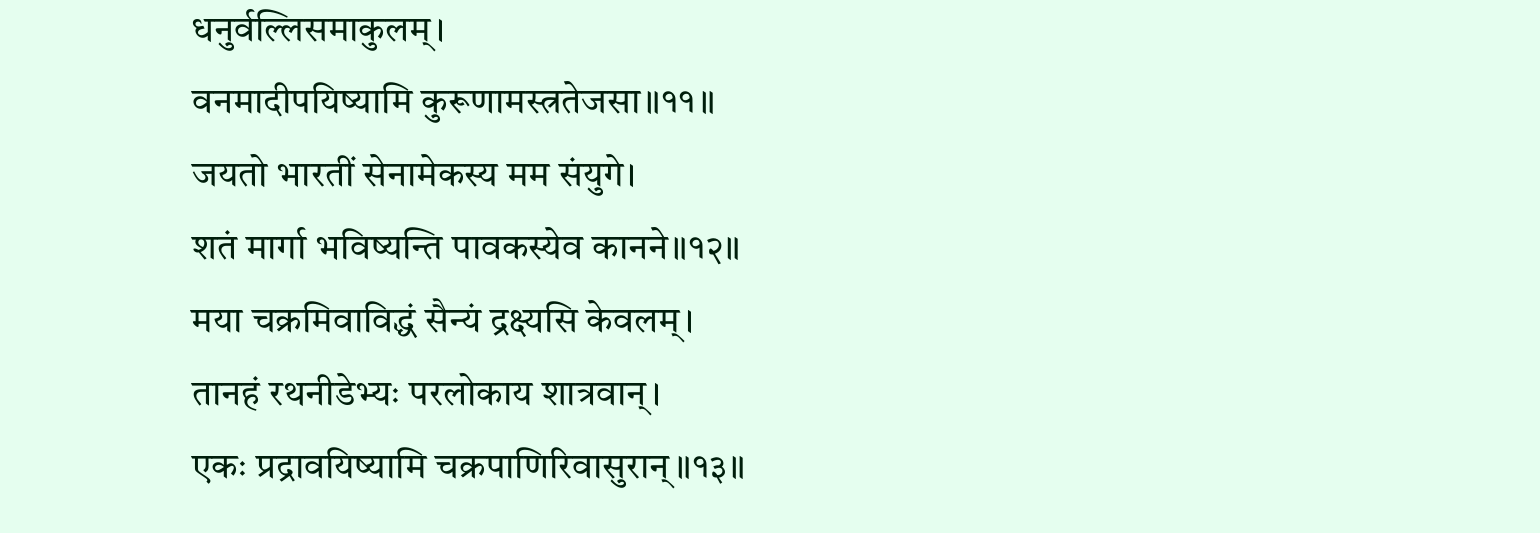धनुर्वल्लिसमाकुलम्।
वनमादीपयिष्यामि कुरूणामस्त्रतेजसा॥११॥
जयतो भारतीं सेनामेकस्य मम संयुगे।
शतं मार्गा भविष्यन्ति पावकस्येव कानने॥१२॥
मया चक्रमिवाविद्धं सैन्यं द्रक्ष्यसि केवलम्।
तानहं रथनीडेभ्यः परलोकाय शात्रवान्।
एकः प्रद्रावयिष्यामि चक्रपाणिरिवासुरान्॥१३॥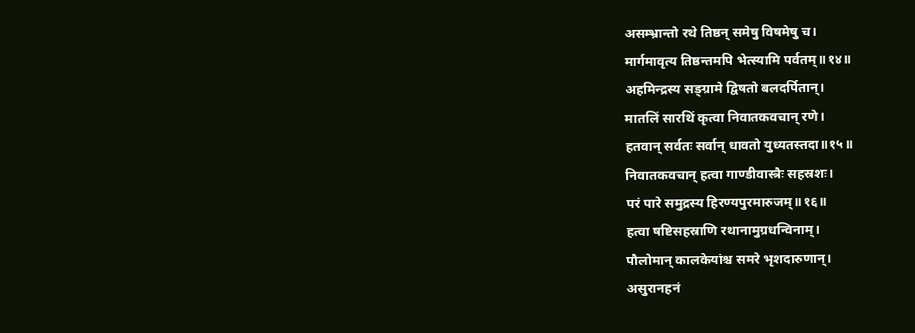असम्भ्रान्तो रथे तिष्ठन् समेषु विषमेषु च।
मार्गमावृत्य तिष्ठन्तमपि भेत्स्यामि पर्वतम्॥१४॥
अहमिन्द्रस्य सङ्ग्रामे द्विषतो बलदर्पितान्।
मातलिं सारथिं कृत्वा निवातकवचान् रणे।
हतवान् सर्वतः सर्वान् धावतो युध्यतस्तदा॥१५॥
निवातकवचान् हत्वा गाण्डीवास्त्रैः सहस्रशः।
परं पारे समुद्रस्य हिरण्यपुरमारुजम्॥१६॥
हत्वा षष्टिसहस्राणि रथानामुग्रधन्विनाम्।
पौलोमान् कालकेयांश्च समरे भृशदारुणान्।
असुरानहनं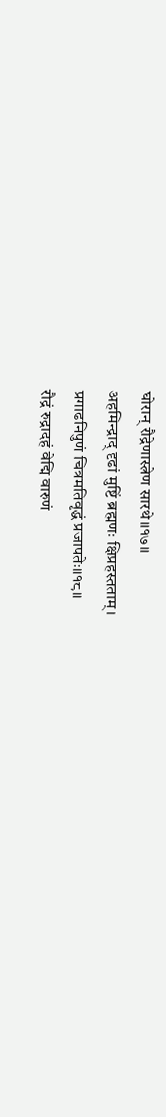घोरान् रौद्रेणास्त्रेण सारथे॥१७॥
अहमिन्द्राद् दृढां मुष्टिं ब्रह्मणः क्षिप्रहस्तताम्।
प्रगाढनिपुणं चित्रमतिवृद्धं प्रजापतेः॥१८॥
रौद्रं रुद्रादहं वेद्मि वारुणं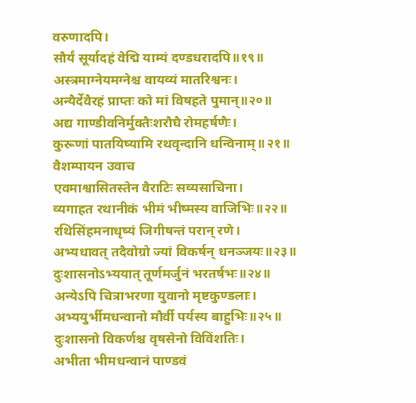वरुणादपि।
सौर्यं सूर्यादहं वेद्मि याम्यं दण्डधरादपि॥१९॥
अस्त्रमाग्नेयमग्नेश्च वायव्यं मातरिश्वनः।
अन्यैर्देवैरहं प्राप्तः को मां विषहते पुमान्॥२०॥
अद्य गाण्डीवनिर्मुक्तैःशरौघै रोमहर्षणैः।
कुरूणां पातयिष्यामि रथवृन्दानि धन्विनाम्॥२१॥
वैशम्पायन उवाच
एवमाश्वासितस्तेन वैराटिः सव्यसाचिना।
व्यगाहत रथानीकं भीमं भीष्मस्य वाजिभिः॥२२॥
रथिसिंहमनाधृष्यं जिगीषन्तं परान् रणे।
अभ्यधावत् तदैवोग्रो ज्यां विकर्षन् धनञ्जयः॥२३॥
दुःशासनोऽभ्ययात् तूर्णमर्जुनं भरतर्षभः॥२४॥
अन्येऽपि चित्राभरणा युवानो मृष्टकुण्डलाः।
अभ्ययुर्भीमधन्वानो मौर्वी पर्यस्य बाहुभिः॥२५॥
दुःशासनो विकर्णश्च वृषसेनो विविंशतिः।
अभीता भीमधन्वानं पाण्डवं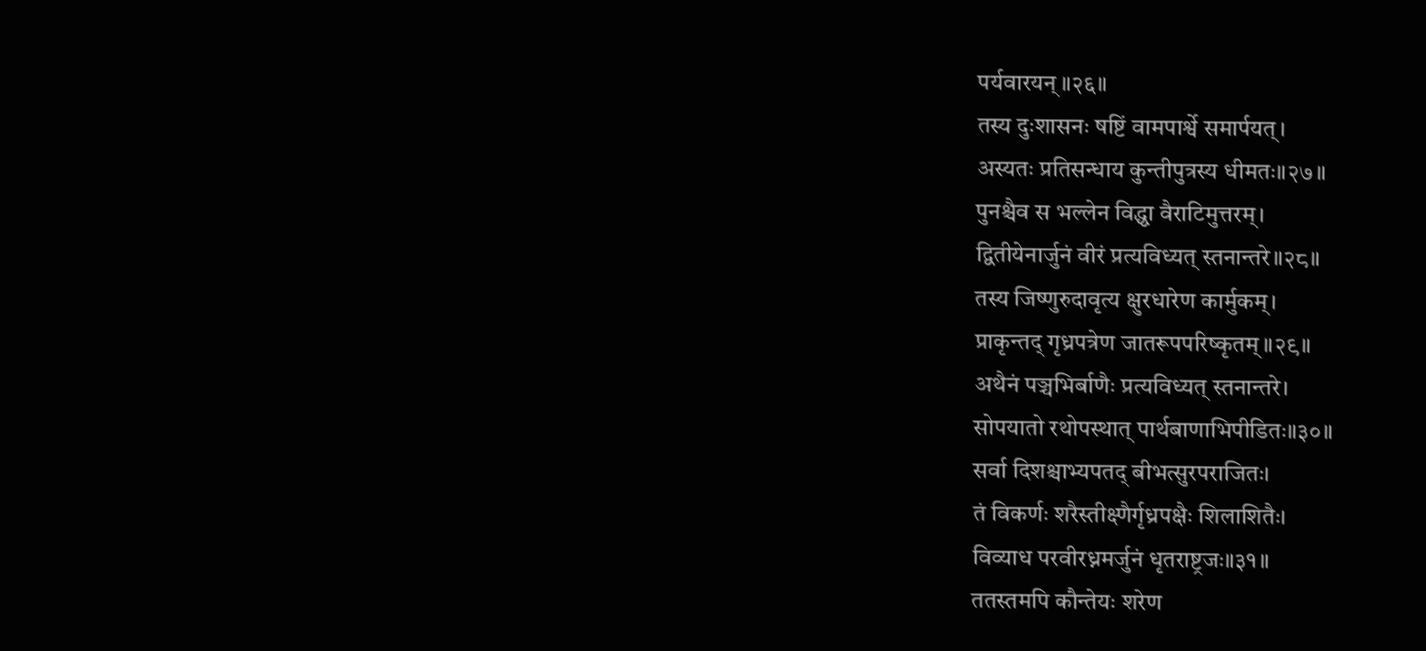पर्यवारयन्॥२६॥
तस्य दुःशासनः षष्टिं वामपार्श्वे समार्पयत्।
अस्यतः प्रतिसन्धाय कुन्तीपुत्रस्य धीमतः॥२७॥
पुनश्चैव स भल्लेन विद्ध्वा वैराटिमुत्तरम्।
द्वितीयेनार्जुनं वीरं प्रत्यविध्यत् स्तनान्तरे॥२८॥
तस्य जिष्णुरुदावृत्य क्षुरधारेण कार्मुकम्।
प्राकृन्तद् गृध्रपत्रेण जातरूपपरिष्कृतम्॥२९॥
अथैनं पञ्चभिर्बाणैः प्रत्यविध्यत् स्तनान्तरे।
सोपयातो रथोपस्थात् पार्थबाणाभिपीडितः॥३०॥
सर्वा दिशश्चाभ्यपतद् बीभत्सुरपराजितः।
तं विकर्णः शरैस्तीक्ष्णैर्गृध्रपक्षैः शिलाशितैः।
विव्याध परवीरध्नमर्जुनं धृतराष्ट्रजः॥३१॥
ततस्तमपि कौन्तेयः शरेण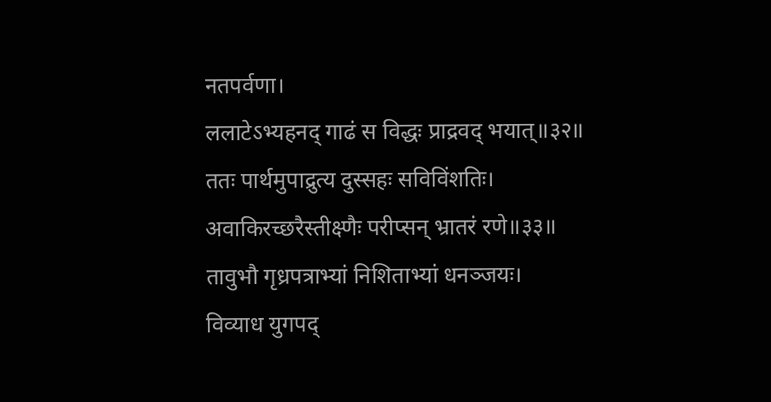नतपर्वणा।
ललाटेऽभ्यहनद् गाढं स विद्धः प्राद्रवद् भयात्॥३२॥
ततः पार्थमुपाद्रुत्य दुस्सहः सविविंशतिः।
अवाकिरच्छरैस्तीक्ष्णैः परीप्सन् भ्रातरं रणे॥३३॥
तावुभौ गृध्रपत्राभ्यां निशिताभ्यां धनञ्जयः।
विव्याध युगपद्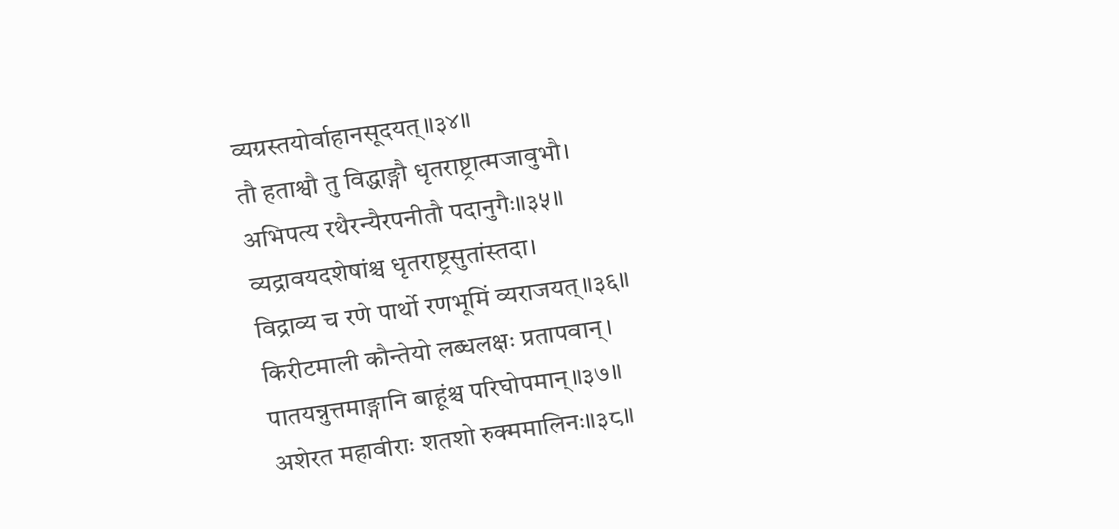व्यग्रस्तयोर्वाहानसूदयत्॥३४॥
तौ हताश्वौ तु विद्धाङ्गौ धृतराष्ट्रात्मजावुभौ।
अभिपत्य रथैरन्यैरपनीतौ पदानुगैः॥३५॥
व्यद्रावयदशेषांश्च धृतराष्ट्रसुतांस्तदा।
विद्राव्य च रणे पार्थो रणभूमिं व्यराजयत्॥३६॥
किरीटमाली कौन्तेयो लब्धलक्षः प्रतापवान्।
पातयन्नुत्तमाङ्गानि बाहूंश्च परिघोपमान्॥३७॥
अशेरत महावीराः शतशो रुक्ममालिनः॥३८॥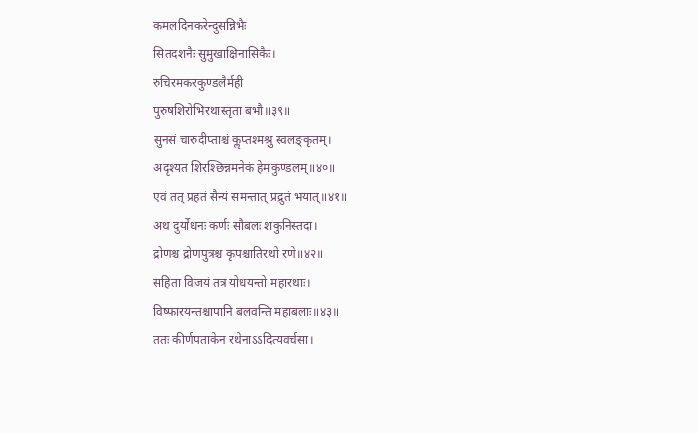कमलदिनकरेन्दुसन्निभैः
सितदशनैः सुमुखाक्षिनासिकैः।
रुचिरमकरकुण्डलैर्मही
पुरुषशिरोभिरथास्तृता बभौ॥३९॥
सुनसं चारुदीप्ताश्चं कॢप्तश्मश्रु स्वलङ्कृतम्।
अदृश्यत शिरश्छिन्नमनेकं हेमकुण्डलम्॥४०॥
एवं तत् प्रहतं सैन्यं समन्तात् प्रद्रुतं भयात्॥४१॥
अथ दुर्योधनः कर्णः सौबलः शकुनिस्तदा।
द्रोणश्च द्रोणपुत्रश्च कृपश्चातिरथो रणे॥४२॥
सहिता विजयं तत्र योधयन्तो महारथाः।
विष्फारयन्तश्चापानि बलवन्ति महाबलाः॥४३॥
ततः कीर्णपताकेन रथेनाऽऽदित्यवर्चसा।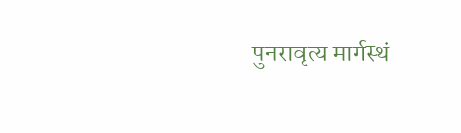पुनरावृत्य मार्गस्थं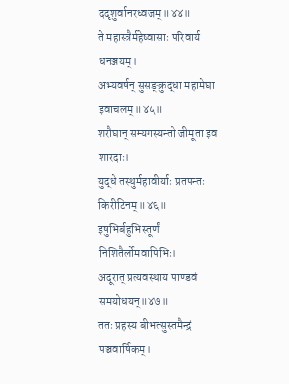ददृशुर्वानरध्वजम्॥४४॥
ते महास्त्रैर्महेष्वासाः परिवार्य धनञ्जयम्।
अभ्यवर्षन् सुसङ्क्रुद्धा महामेघा इवाचलम्॥४५॥
शरौघान् सम्यगस्यन्तो जीमूता इव शारदाः।
युद्धे तस्थुर्महावीर्याः प्रतपन्तः किरीटिनम्॥४६॥
इषुभिर्बहुभिस्तूर्णं निशितैर्लोमवापिभिः।
अदूरात् प्रत्यवस्थाय पाण्डवं समयोधयन्॥४७॥
ततः प्रहस्य बीभत्सुस्तमैन्द्रं पञ्चवार्षिकम्।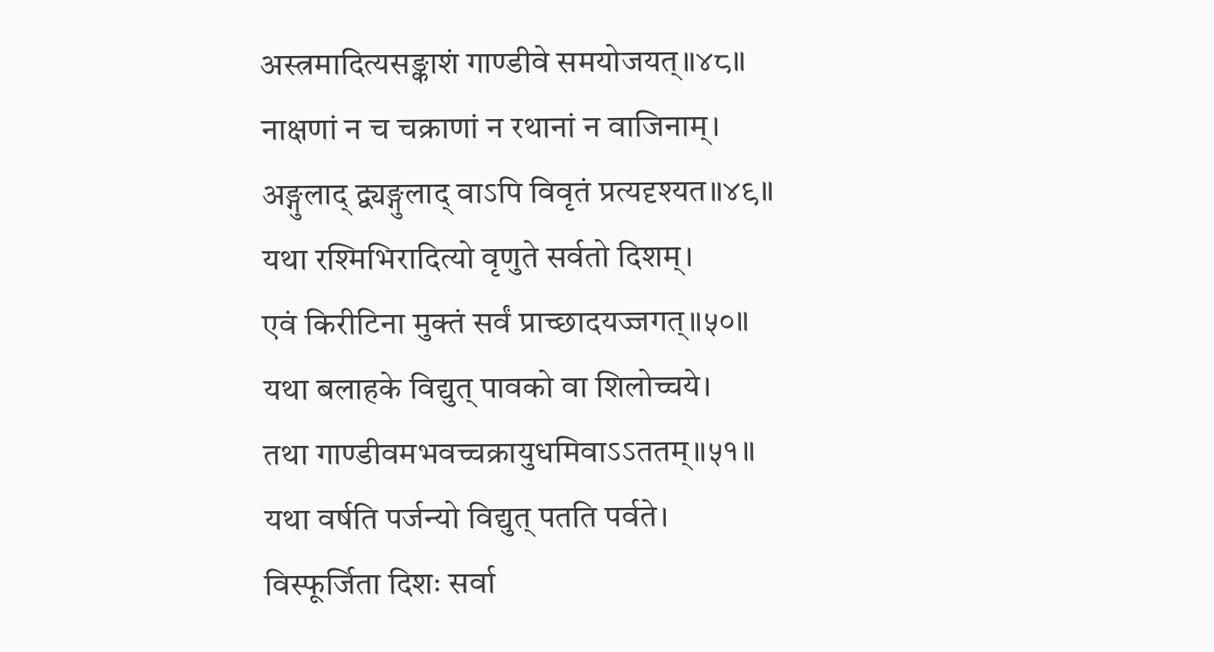अस्त्रमादित्यसङ्काशं गाण्डीवे समयोजयत्॥४८॥
नाक्षणां न च चक्राणां न रथानां न वाजिनाम्।
अङ्गुलाद् द्व्यङ्गुलाद् वाऽपि विवृतं प्रत्यदृश्यत॥४९॥
यथा रश्मिभिरादित्यो वृणुते सर्वतो दिशम्।
एवं किरीटिना मुक्तं सर्वं प्राच्छादयज्जगत्॥५०॥
यथा बलाहके विद्युत् पावको वा शिलोच्चये।
तथा गाण्डीवमभवच्चक्रायुधमिवाऽऽततम्॥५१॥
यथा वर्षति पर्जन्यो विद्युत् पतति पर्वते।
विस्फूर्जिता दिशः सर्वा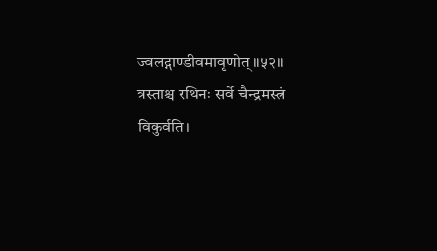ज्वलद्गाण्डीवमावृणोत्॥५२॥
त्रस्ताश्च रथिनः सर्वे चैन्द्रमस्त्रं विकुर्वति।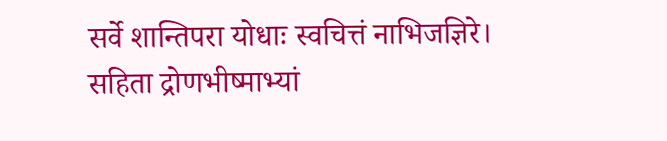सर्वे शान्तिपरा योधाः स्वचित्तं नाभिजज्ञिरे।
सहिता द्रोणभीष्माभ्यां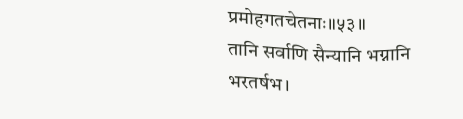प्रमोहगतचेतनाः॥५३॥
तानि सर्वाणि सैन्यानि भग्नानि भरतर्षभ।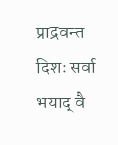प्राद्रवन्त दिशः सर्वा भयाद् वै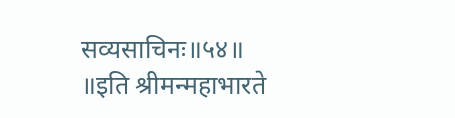सव्यसाचिनः॥५४॥
॥इति श्रीमन्महाभारते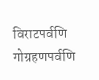विराटपर्वणि गोग्रहणपर्वणि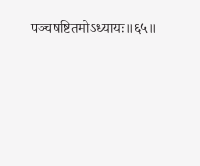पञ्चषष्टितमोऽध्यायः॥६५॥